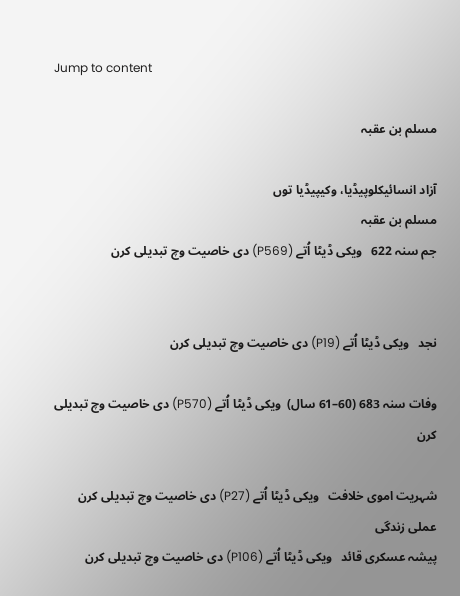Jump to content

مسلم بن عقبہ

آزاد انسائیکلوپیڈیا، وکیپیڈیا توں
مسلم بن عقبہ
جم سنہ 622   ویکی ڈیٹا اُتے (P569) دی خاصیت وچ تبدیلی کرن


نجد   ویکی ڈیٹا اُتے (P19) دی خاصیت وچ تبدیلی کرن

وفات سنہ 683 (60–61 سال)  ویکی ڈیٹا اُتے (P570) دی خاصیت وچ تبدیلی کرن

شہریت اموی خلافت   ویکی ڈیٹا اُتے (P27) دی خاصیت وچ تبدیلی کرن
عملی زندگی
پیشہ عسکری قائد   ویکی ڈیٹا اُتے (P106) دی خاصیت وچ تبدیلی کرن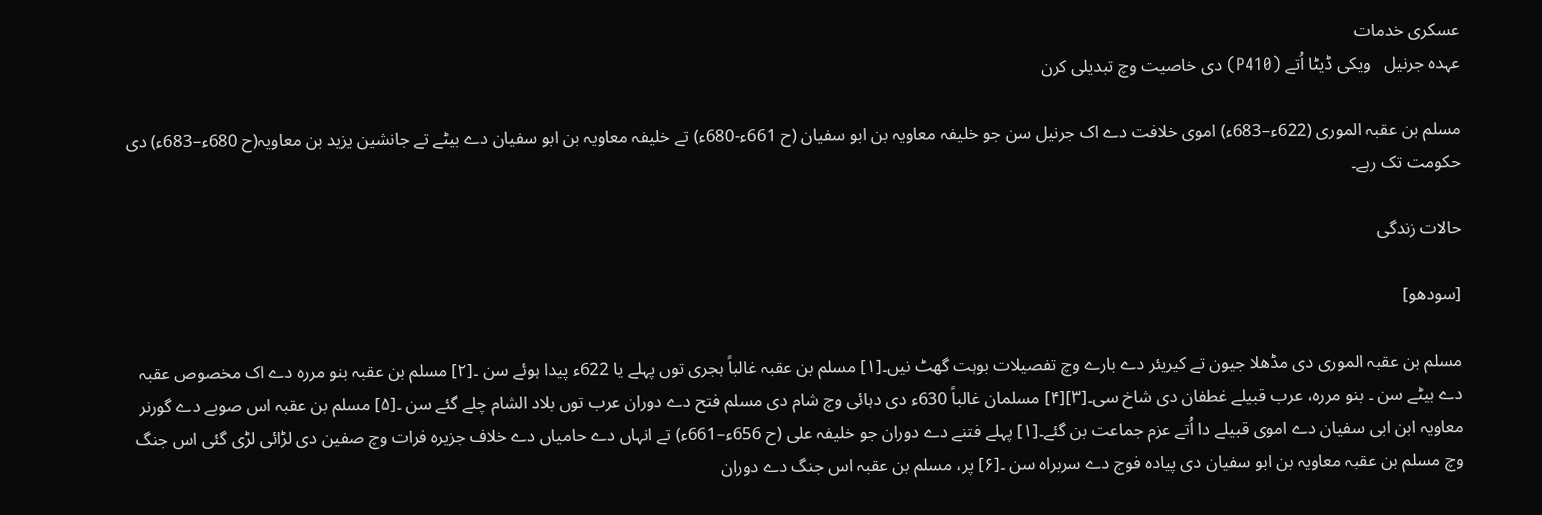عسکری خدمات
عہدہ جرنیل   ویکی ڈیٹا اُتے (P410) دی خاصیت وچ تبدیلی کرن

مسلم بن عقبہ الموری (622ء–683ء) اموی خلافت دے اک جرنیل سن جو خلیفہ معاویہ بن ابو سفیان (ح 661ء-680ء) تے خلیفہ معاویہ بن ابو سفیان دے بیٹے تے جانشین یزید بن معاویہ(ح 680ء–683ء) دی حکومت تک رہے۔

حالات زندگی

[سودھو]

مسلم بن عقبہ الموری دی مڈھلا جیون تے کیریئر دے بارے وچ تفصیلات بوہت گھٹ نيں۔[۱] مسلم بن عقبہ غالباً ہجری توں پہلے یا 622ء پیدا ہوئے سن ۔[۲] مسلم بن عقبہ بنو مررہ دے اک مخصوص عقبہ دے بیٹے سن ۔ بنو مررہ، عرب قبیلے غطفان دی شاخ سی۔[۳][۴] مسلمان غالباً 630ء دی دہائی وچ شام دی مسلم فتح دے دوران عرب توں بلاد الشام چلے گئے سن ۔[۵] مسلم بن عقبہ اس صوبے دے گورنر معاویہ ابن ابی سفیان دے اموی قبیلے دا اُتے عزم جماعت بن گئے۔[۱] پہلے فتنے دے دوران جو خلیفہ علی (ح 656ء–661ء) تے انہاں دے حامیاں دے خلاف جزیرہ فرات وچ صفین دی لڑائی لڑی گئی اس جنگ وچ مسلم بن عقبہ معاویہ بن ابو سفیان دی پیاده فوج دے سربراہ سن ۔[۶] پر، مسلم بن عقبہ اس جنگ دے دوران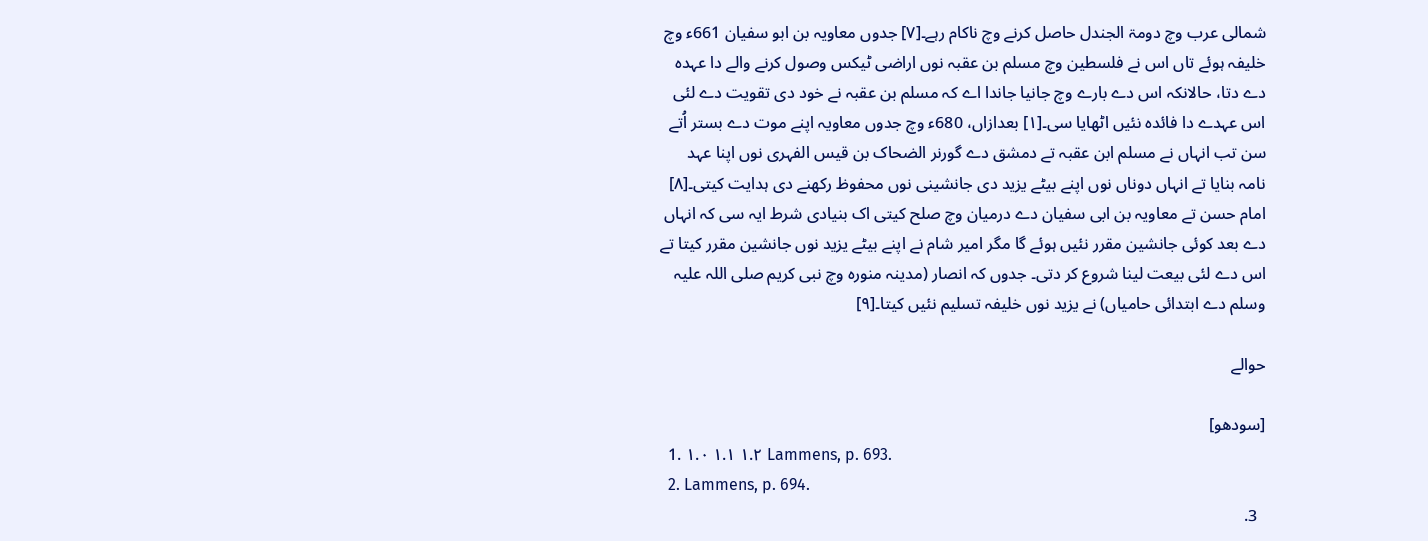شمالی عرب وچ دومۃ الجندل حاصل کرنے وچ ناکام رہے۔[۷] جدوں معاویہ بن ابو سفیان 661ء وچ خلیفہ ہوئے تاں اس نے فلسطین وچ مسلم بن عقبہ نوں اراضی ٹیکس وصول کرنے والے دا عہدہ دے دتا، حالانکہ اس دے بارے وچ جانیا جاندا اے کہ مسلم بن عقبہ نے خود دی تقویت دے لئی اس عہدے دا فائدہ نئيں اٹھایا سی۔[۱] بعدازاں، 680ء وچ جدوں معاویہ اپنے موت دے بستر اُتے سن تب انہاں نے مسلم ابن عقبہ تے دمشق دے گورنر الضحاک بن قيس الفہری نوں اپنا عہد نامہ بنایا تے انہاں دوناں نوں اپنے بیٹے یزید دی جانشینی نوں محفوظ رکھنے دی ہدایت کيتی۔[۸] امام حسن تے معاویہ بن ابی سفیان دے درمیان وچ صلح کيتی اک بنیادی شرط ایہ سی کہ انہاں دے بعد کوئی جانشین مقرر نئيں ہوئے گا مگر امیر شام نے اپنے بیٹے یزید نوں جانشین مقرر کيتا تے اس دے لئی بیعت لینا شروع کر دتی۔ جدوں کہ انصار (مدینہ منورہ وچ نبی کریم صلی اللہ علیہ وسلم دے ابتدائی حامیاں) نے یزید نوں خلیفہ تسلیم نئيں کيتا۔[۹]

حوالے

[سودھو]
  1. ۱.۰ ۱.۱ ۱.۲ Lammens, p. 693.
  2. Lammens, p. 694.
  3.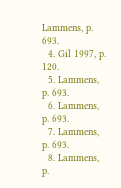Lammens, p. 693.
  4. Gil 1997, p. 120.
  5. Lammens, p. 693.
  6. Lammens, p. 693.
  7. Lammens, p. 693.
  8. Lammens, p.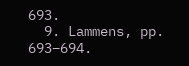693.
  9. Lammens, pp. 693–694.